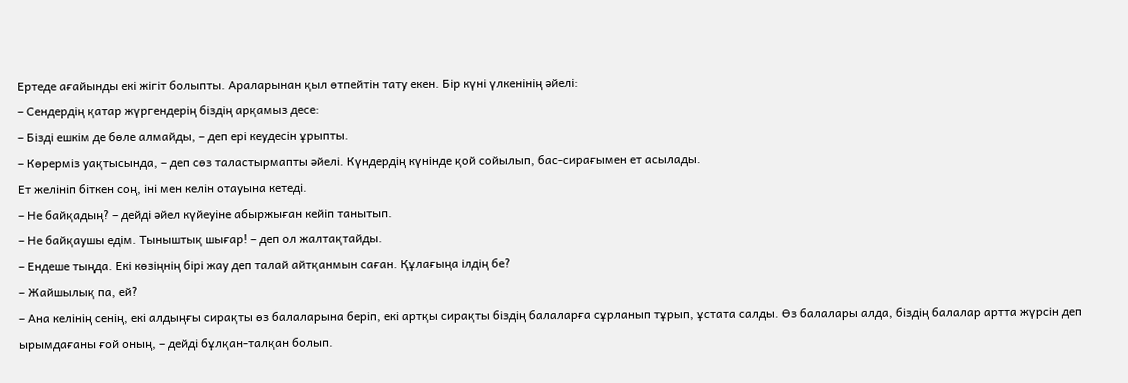Ертеде ағайынды екі жігіт болыпты. Араларынан қыл өтпейтін тату екен. Бір күні үлкенінің әйелі:
– Сендердің қатар жүргендерің біздің арқамыз десе:
– Бізді ешкім де бөле алмайды, – деп ері кеудесін ұрыпты.
– Көрерміз уақтысында, – деп сөз таластырмапты әйелі. Күндердің күнінде қой сойылып, бас-сирағымен ет асылады.
Ет желініп біткен соң, іні мен келін отауына кетеді.
– Не байқадың? – дейді әйел күйеуіне абыржыған кейіп танытып.
– Не байқаушы едім. Тыныштық шығар! – деп ол жалтақтайды.
– Ендеше тыңда. Екі көзіңнің бірі жау деп талай айтқанмын саған. Құлағыңа ілдің бе?
– Жайшылық па, ей?
– Ана келінің сенің, екі алдыңғы сирақты өз балаларына беріп, екі артқы сирақты біздің балаларға сұрланып тұрып, ұстата салды. Өз балалары алда, біздің балалар артта жүрсін деп ырымдағаны ғой оның, – дейді бұлқан-талқан болып.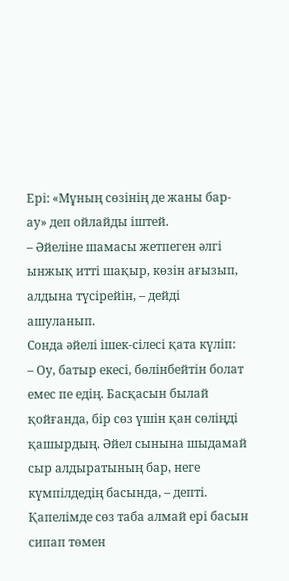Ері: «Мұның сөзінің де жаны бар-ау» деп ойлайды іштей.
– Әйеліне шамасы жетпеген әлгі ынжық итті шақыр, көзін ағызып, алдына түсірейін, – дейді ашуланып.
Сонда әйелі ішек-сілесі қата күліп:
– Оу, батыр екесі, бөлінбейтін болат емес пе едің. Басқасын былай қойғанда, бір сөз үшін қан сөліңді қашырдың. Әйел сынына шыдамай сыр алдыратының бар, неге күмпілдедің басында, – депті.
Қапелімде сөз таба алмай ері басын сипап төмен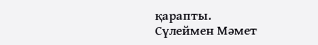қарапты.
Сүлеймен Мәмет